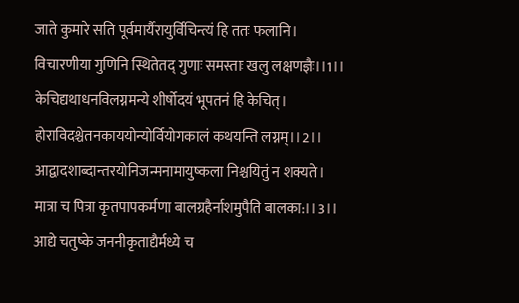जाते कुमारे सति पूर्वमार्यैरायुर्विचिन्त्यं हि ततः फलानि।
विचारणीया गुणिनि स्थितेतद् गुणाः समस्ताः खलु लक्षणज्ञैः।।1।।
केचिद्यथाधनविलग्नमन्ये शीर्षोदयं भूपतनं हि केचित्।
होराविदश्चेतनकाययोन्योर्वियोगकालं कथयन्ति लग्नम्।।2।।
आद्वादशाब्दान्तरयोनिजन्मनामायुष्कला निश्चयितुं न शक्यते।
मात्रा च पित्रा कृतपापकर्मणा बालग्रहैर्नाशमुपैति बालका:।।3।।
आद्ये चतुष्के जननीकृताद्यैर्मध्ये च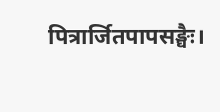पित्रार्जितपापसङ्घैः।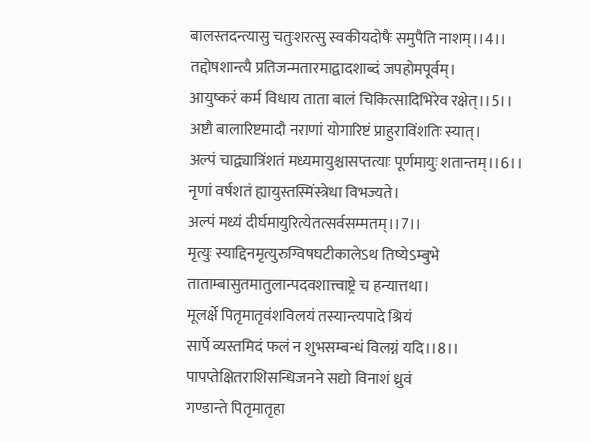बालस्तदन्त्यासु चतुःशरत्सु स्वकीयदोषैः समुपैति नाशम्।।4।।
तद्दोषशान्त्यै प्रतिजन्मतारमाद्वादशाब्दं जपहोमपूर्वम्।
आयुष्करं कर्म विधाय ताता बालं चिकित्सादिभिरेव रक्षेत्।।5।।
अष्टौ बालारिष्टमादौ नराणां योगारिष्टं प्राहुराविंशतिः स्यात्।
अल्पं चाद्व्यात्रिंशतं मध्यमायुश्चासप्तत्याः पूर्णमायुः शतान्तम्।।6।।
नृणां वर्षशतं ह्यायुस्तस्मिंस्त्रेधा विभज्यते।
अल्पं मध्यं दीर्घमायुरित्येतत्सर्वसम्मतम्।।7।।
मृत्युः स्याद्दिनमृत्युरुग्विषघटीकालेऽथ तिष्येऽम्बुभे
ताताम्बासुतमातुलान्पदवशात्त्वाष्ट्रे च हन्यात्तथा।
मूलर्क्षे पितृमातृवंशविलयं तस्यान्त्यपादे श्रियं
सार्पे व्यस्तमिदं फलं न शुभसम्बन्धं विलग्नं यदि।।8।।
पापप्तेक्षितराशिसन्धिजनने सद्यो विनाशं ध्रुवं
गण्डान्ते पितृमातृहा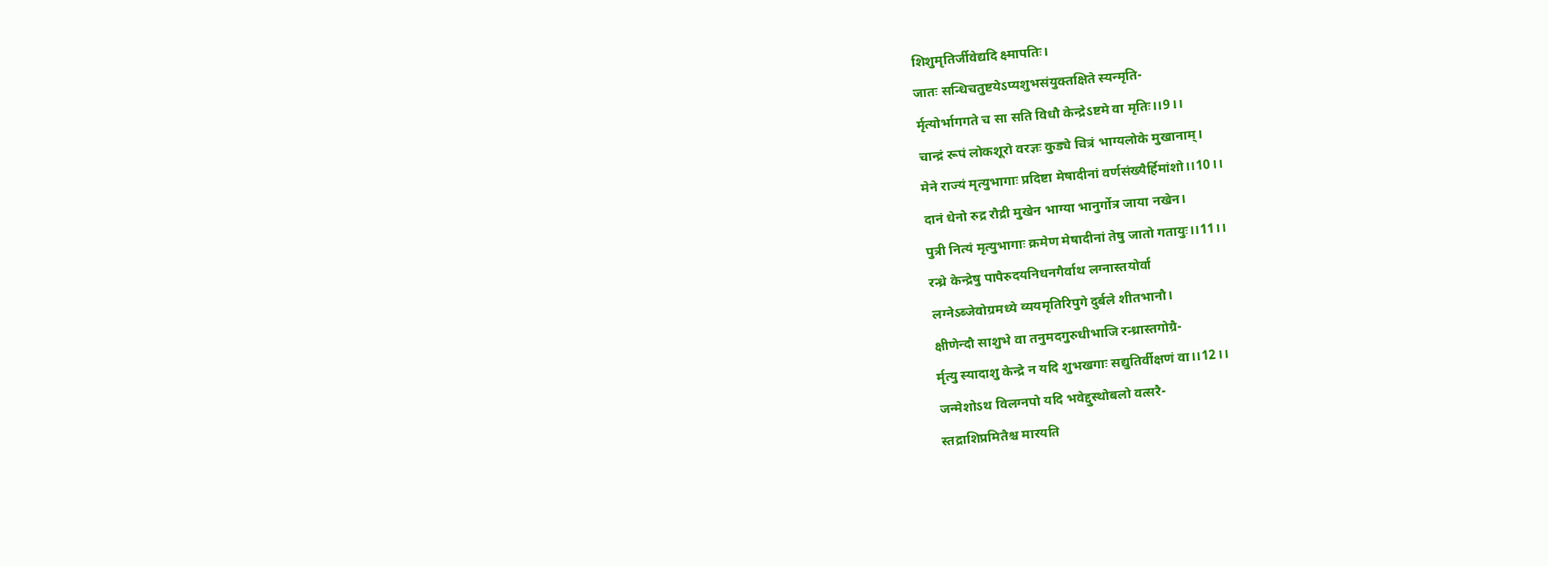शिशुमृतिर्जीवेद्यदि क्ष्मापतिः।
जातः सन्धिचतुष्टयेऽप्यशुभसंयुक्तक्षिते स्यन्मृति-
र्मृत्योर्भागगते च सा सति विधौ केन्द्रेऽष्टमे वा मृतिः।।9।।
चान्द्रं रूपं लोकशूरो वरज्ञः कुड्ये चित्रं भाग्यलोके मुखानाम्।
मेने राज्यं मृत्युभागाः प्रदिष्टा मेषादीनां वर्णसंख्यैर्हिमांशो।।10।।
दानं धेनो रुद्र रौद्री मुखेन भाग्या भानुर्गोत्र जाया नखेन।
पुत्री नित्यं मृत्युभागाः क्रमेण मेषादीनां तेषु जातो गतायुः।।11।।
रन्ध्रे केन्द्रेषु पापैरुदयनिधनगैर्वाथ लग्नास्तयोर्वा
लग्नेऽब्जेवोग्रमध्ये व्ययमृतिरिपुगे दुर्बले शीतभानौ।
क्षीणेन्दौ साशुभे वा तनुमदगुरुधीभाजि रन्ध्रास्तगोग्रै-
र्मृत्यु स्यादाशु केन्द्रे न यदि शुभखगाः सद्युतिर्वीक्षणं वा।।12।।
जन्मेशोऽथ विलग्नपो यदि भवेद्दुस्थोबलो वत्सरै-
स्तद्राशिप्रमितैश्च मारयति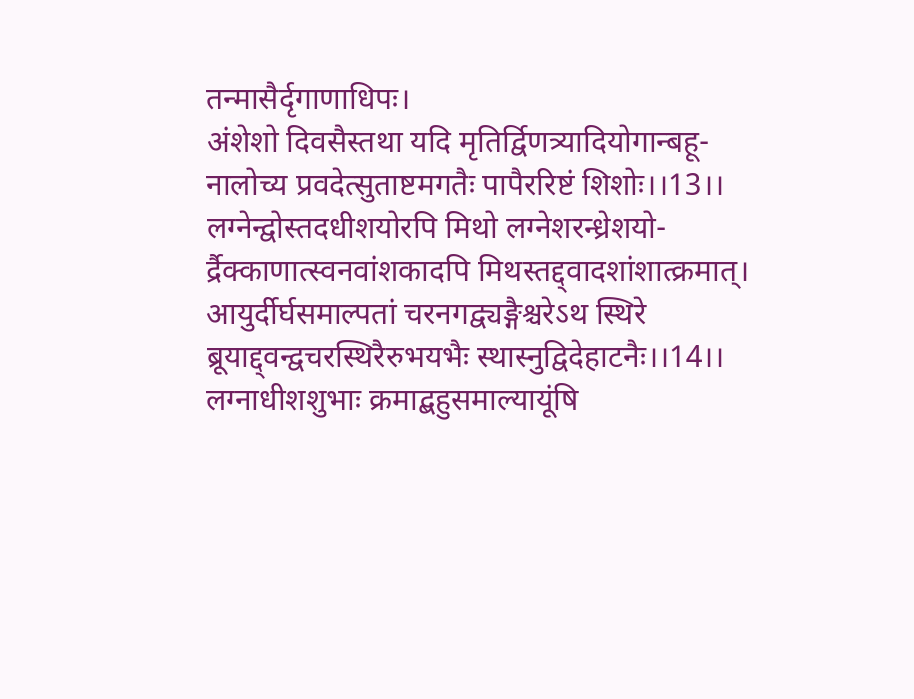तन्मासैर्दृगाणाधिपः।
अंशेशो दिवसैस्तथा यदि मृतिर्द्विणत्र्यादियोगान्बहू-
नालोच्य प्रवदेत्सुताष्टमगतैः पापैररिष्टं शिशोः।।13।।
लग्नेन्द्वोस्तदधीशयोरपि मिथो लग्नेशरन्ध्रेशयो-
र्द्रैक्काणात्स्वनवांशकादपि मिथस्तद्द्वादशांशात्क्रमात्।
आयुर्दीर्घसमाल्पतां चरनगद्व्यङ्गैश्चरेऽथ स्थिरे
ब्रूयाद्द्वन्द्वचरस्थिरैरुभयभैः स्थास्नुद्विदेहाटनैः।।14।।
लग्नाधीशशुभाः क्रमाद्बहुसमाल्यायूंषि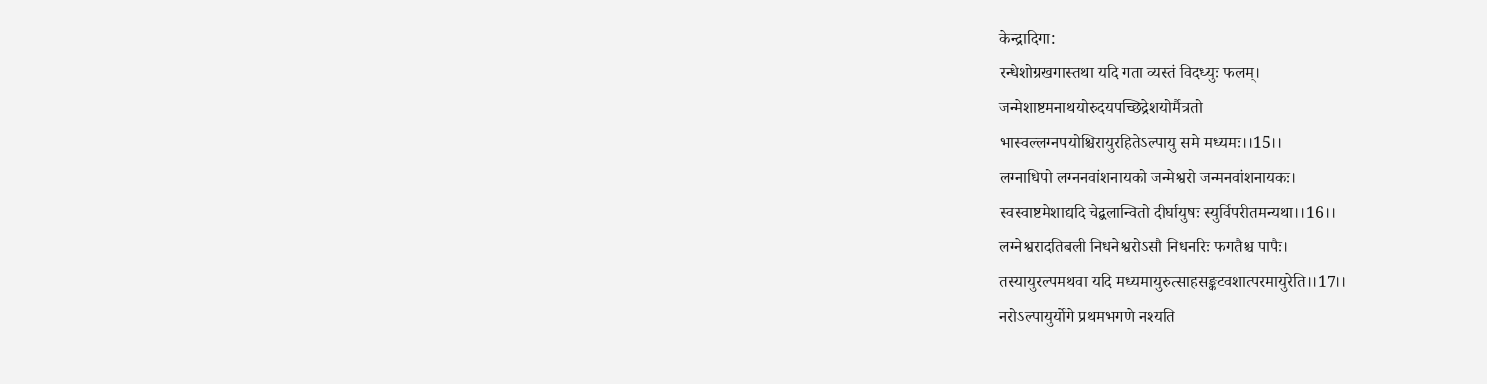केन्द्रादिगा:
रन्धेशोग्रखगास्तथा यदि गता व्यस्तं विदध्युः फलम्।
जन्मेशाष्टमनाथयोरुदयपच्छिद्रेशयोर्मैत्रतो
भास्वल्लग्नपयोश्चिरायुरहितेऽल्पायु समे मध्यमः।।15।।
लग्नाधिपो लग्ननवांशनायको जन्मेश्वरो जन्मनवांशनायकः।
स्वस्वाष्टमेशाद्यदि चेद्बलान्वितो दीर्घायुषः स्युर्विपरीतमन्यथा।।16।।
लग्नेश्वरादतिबली निधनेश्वरोऽसौ निधनरिः फगतैश्च पापैः।
तस्यायुरल्पमथवा यदि मध्यमायुरुत्साहसङ्कटवशात्परमायुरेति।।17।।
नरोऽल्पायुर्योगे प्रथमभगणे नश्यति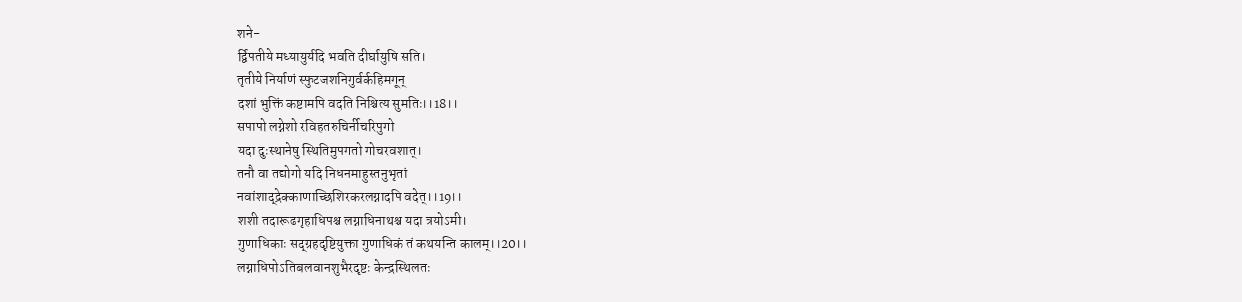शने-
र्द्विपतीये मध्यायुर्यदि भवति दीर्घायुषि सति।
तृतीये निर्याणं स्फुटजशनिगुर्वर्कहिमगून्
दशां भुक्तिं कष्टामपि वदति निश्चित्य सुमतिः।।18।।
सपापो लग्नेशो रविहतरुचिर्नीचरिपुगो
यदा दुःस्थानेषु स्थितिमुपगतो गोचरवशात्।
तनौ वा तद्योगो यदि निधनमाहुस्तनुभृतां
नवांशाद्द्रेक्काणाच्छिशिरकरलग्नादपि वदेत्।।19।।
शशी तदारूढगृहाधिपश्च लग्नाधिनाथश्च यदा त्रयोऽमी।
गुणाधिकाः सद्ग्रहदृष्टियुक्ता गुणाधिकं तं कथयन्ति कालम्।।20।।
लग्नाधिपोऽतिबलवानशुभैरदृष्टः केन्द्रस्थिलतः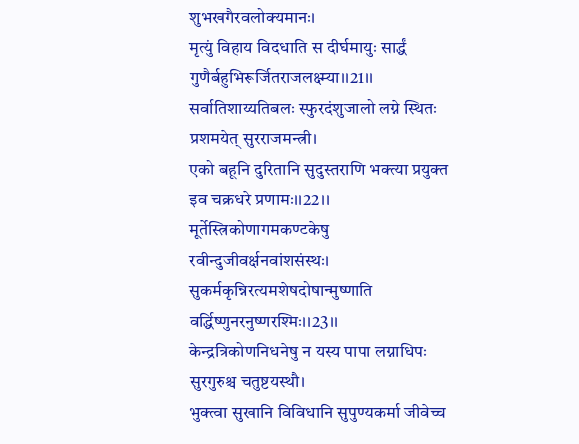शुभखगैरवलोक्यमानः।
मृत्युं विहाय विदधाति स दीर्घमायुः सार्द्धं गुणैर्बहुभिरूर्जितराजलक्ष्म्या।।21।।
सर्वातिशाय्यतिबलः स्फुरदंशुजालो लग्ने स्थितः प्रशमयेत् सुरराजमन्त्री।
एको बहूनि दुरितानि सुदुस्तराणि भक्त्या प्रयुक्त इव चक्रधरे प्रणामः।।22।।
मूर्तेस्त्रिकोणागमकण्टकेषु रवीन्दुजीवर्क्षनवांशसंस्थः।
सुकर्मकृन्निरत्यमशेषदोषान्मुष्णाति वर्द्धिष्णुनरनुष्णरश्मिः।।23।।
केन्द्रत्रिकोणनिधनेषु न यस्य पापा लग्नाधिपः सुरगुरुश्च चतुष्टयस्थौ।
भुक्त्वा सुखानि विविधानि सुपुण्यकर्मा जीवेच्च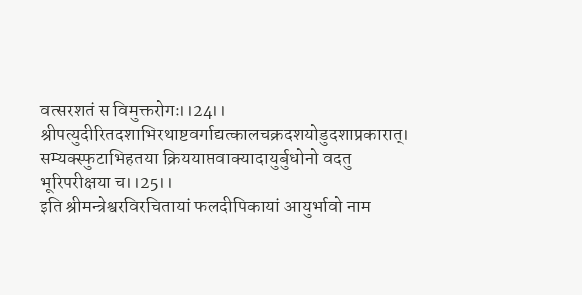वत्सरशतं स विमुक्तरोगः।।24।।
श्रीपत्युदीरितदशाभिरथाष्टवर्गाद्यत्कालचक्रदशयोडुदशाप्रकारात्।
सम्यक्स्फुटाभिहतया क्रिययाप्तवाक्यादायुर्बुधोनो वदतु भूरिपरीक्षया च।।25।।
इति श्रीमन्त्रेश्वरविरचितायां फलदीपिकायां आयुर्भावो नाम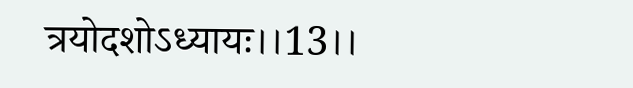त्रयोदशोऽध्यायः।।13।।